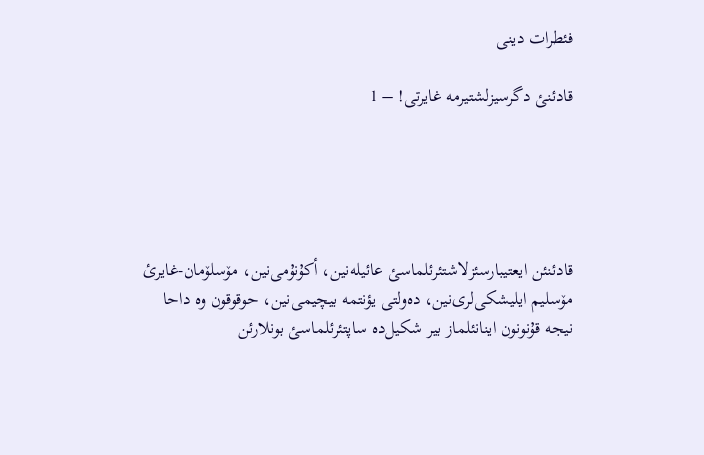فئطرات دینی

قادئنئ دگرسیزلشتیرمە غایرتی! – 1





قادئنئن ایعتیبارسئزلاشتئرئلماسئ عائیلەنین، أکۇنۇمی‌نین، مۆسلۆمان-غایرئ مۆسلیم ایلیشکی‌لری‌نین، دەولتی یؤنتمە بیچیمی‌نین، حوقوقون وە داحا نیجە قۇنونون اینانئلماز بیر شکیل‌دە ساپتئرئلماسئ بونلارئن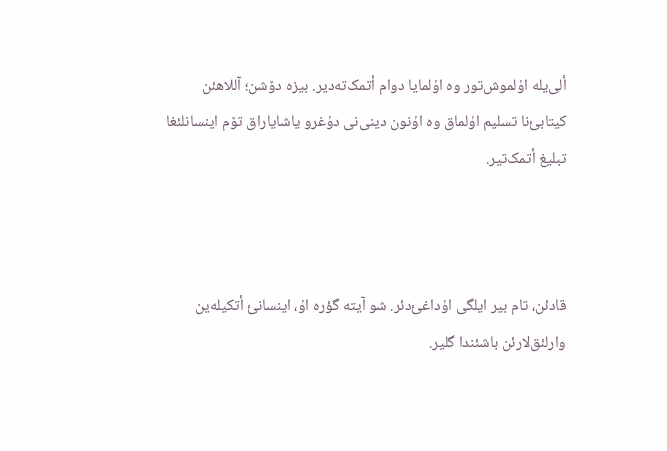ألی‌یلە اۇلموش‌تور وە اۇلمایا دوام أتمک‌تەدیر. بیزە دۆشن؛ آللاهئن کیتابئ‌نا تسلیم اۇلماق وە اۇنون دینی‌نی دۇغرو یاشایاراق تۆم اینسانلئغا تبلیغ أتمک‌تیر.



قادئن، تام بیر ایلگی اۇداغئ‌دئر. شو آیتە گؤرە اۇ، اینسانئ أتکیلەین وارلئق‌لارئن باشئندا گلیر.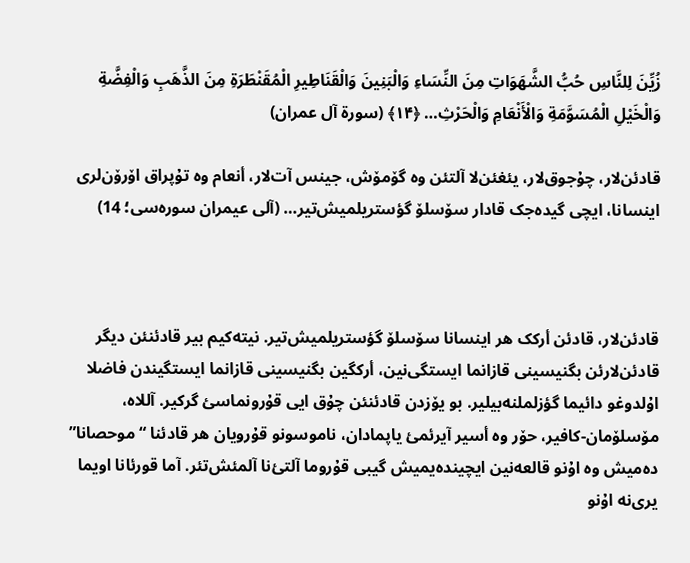زُيِّنَ لِلنَّاسِ حُبُّ الشَّهَوَاتِ مِنَ النِّسَاءِ وَالْبَنِينَ وَالْقَنَاطِيرِ الْمُقَنْطَرَةِ مِنَ الذَّهَبِ وَالْفِضَّةِ وَالْخَيْلِ الْمُسَوَّمَةِ وَالْأَنْعَامِ وَالْحَرْثِ… ﴿۱۴﴾ (سورة آل عمران)

قادئن‌لار، چۇجوق‌لار، یئغئن‌لا آلتئن وە گۆمۆش، جینس آت‌لار، أنعام وە تۇپراق اۆرۆن‌لری اینسانا، ایچی گیدەجک قادار سۆسلۆ گؤستریلمیش‌تیر… (آلی عیمران سورەسی؛ 14)



قادئن‌لار، قادئن أرکک هر اینسانا سۆسلۆ گؤستریلمیش‌تیر. نیتەکیم بیر قادئنئن دیگر قادئن‌لارئن بگنیسینی قازانما ایستگی‌نین، أرکگین بگنیسینی قازانما ایستگیندن فاضلا اۇلدوغو دائیما گؤزلملنەبیلیر. بو یۆزدن قادئنئن چۇق ایی قۇرونماسئ گرکیر. آللاە، مۆسلۆمان-کافیر، حۆر وە أسیر آیرئمئ یاپمادان، ناموسونو قۇرویان هر قادئنا “موحصانا” دەمیش وە اۇنو قالعەنین ایچیندەیمیش گیبی قۇروما آلتئ‌نا آلمئش‌تئر. آما قورئانا اویما یری‌نە اۇنو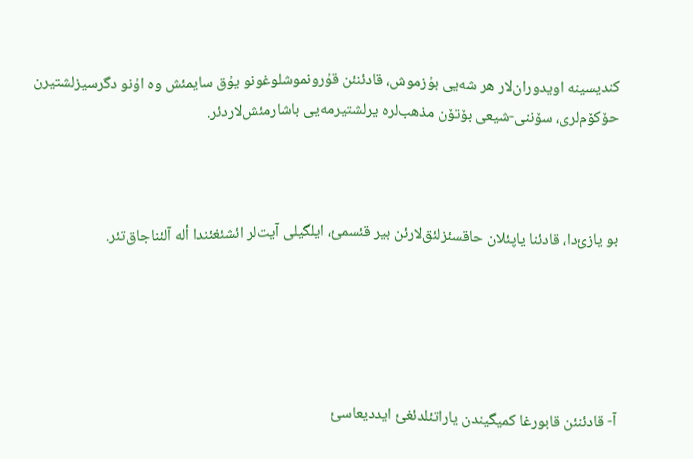کندیسینە اویدوران‌لار هر شەیی بۇزموش، قادئنئن قۇرونموشلوغونو یۇق سایمئش وە اۇنو دگرسیزلشتیرن حۆکۆم‌لری، سۆننی-شیعی بۆتۆن مذهب‌لرە یرلشتیرمەیی باشارمئش‌لاردئر.



بو یازئ‌دا، قادئنا یاپئلان حاقسئزلئق‌لارئن بیر قئسمئ، ایلگیلی آیت‌لر ائشئغئندا ألە آلئناجاق‌تئر.





آ- قادئنئن قابورغا کمیگیندن یاراتئلدئغئ ایددیعاسئ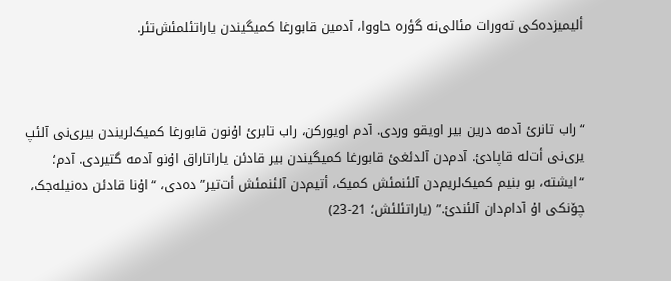ألیمیزدەکی تەورات مئالی‌نە گؤرە حاووا، آدمین قابورغا کمیگیندن یاراتئلمئش‌تئر.



“راب تانرئ آدمە درین بیر اویقو وردی. آدم اویورکن، راب تابرئ اۇنون قابورغا کمیک‌لریندن بیری‌نی آلئپ یری‌نی أت‌لە قاپادئ. آدم‌دن آلدئغئ قابورغا کمیگیندن بیر قادئن یاراتاراق اۇنو آدمە گتیردی. آدم؛ “ایشتە، بو بنیم کمیک‌لریم‌دن آلئنمئش کمیک، أتیم‌دن آلئنمئش أت‌تیر” دەدی، “اۇنا قادئن دەنیلەجک، چۆنکی اۇ آدام‌دان آلئندئ.” (یاراتئلئش؛ 21-23)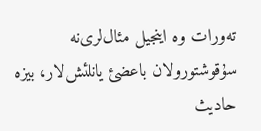تەورات وە اینجیل مئال‌لری‌نە سۇقوشتورولان باعضئ یانلئش‌لار، بیزە حادیث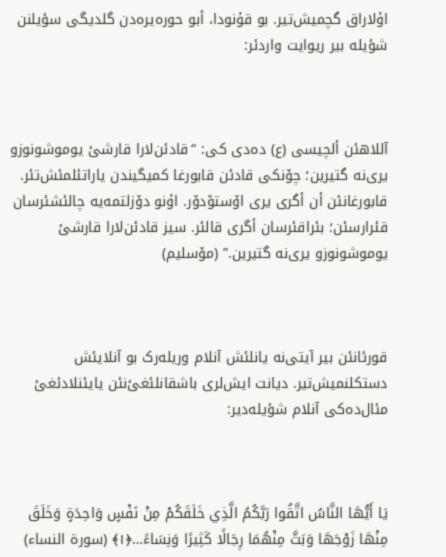اۇلاراق گچمیش‌تیر. بو قۇنودا، أبو حورەیرەدن گلدیگی سؤیلنن شؤیلە بیر ریوایت واردئر:



آللاهئن ألچیسی (ع) دەدی کی: “قادئن‌لارا قارشئ یوموشونوزو یری‌نە گتیرین؛ چۆنکی قادئن قابورغا کمیگیندن یاراتئلمئش‌تئر. قابورغانئن أن أگری یری اۆستۆدۆر. اۇنو دۆزلتمەیە چالئشئرسان قئرارسئن؛ بئراقئرسان أگری قالئر. سیز قادئن‌لارا قارشئ یوموشونوزو یری‌نە گتیرین.” (مۆسلیم)



قورئانئن بیر آیتی‌نە یانلئش آنلام وریلەرک بو آنلایئش دستکلنمیش‌تیر. دیانت ایش‌لری باشقانلئغئ‌نئن یایئنلادئغئ مئال‌دەکی آنلام شؤیلەدیر:



يَا أَيُّهَا النَّاسُ اتَّقُوا رَبَّكُمُ الَّذِي خَلَقَكُمْ مِنْ نَفْسٍ وَاحِدَةٍ وَخَلَقَ مِنْهَا زَوْجَهَا وَبَثَّ مِنْهُمَا رِجَالًا كَثِيرًا وَنِسَاءً…﴿۱﴾ (سورة النساء)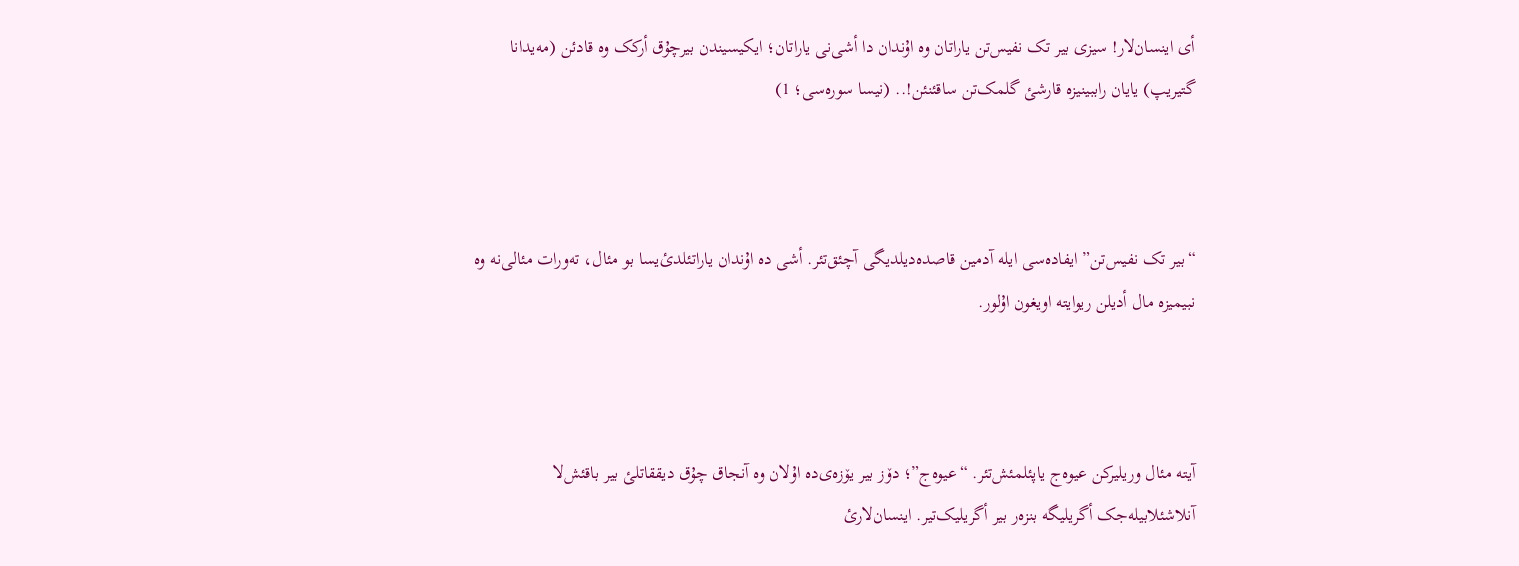أی اینسان‌لار! سیزی بیر تک نفیس‌تن یاراتان وە اۇندان دا أشی‌نی یاراتان؛ ایکیسیندن بیرچۇق أرکک وە قادئن (مەیدانا گتیریپ) یایان راببینیزە قارشئ گلمک‌تن ساقئنئن!.. (نیسا سورەسی؛ 1)



“بیر تک نفیس‌تن” ایفادەسی ایلە آدمین قاصدەدیلدیگی آچئق‌تئر. أشی دە اۇندان یاراتئلدئ‌یسا بو مئال، تەورات مئالی‌نە وە نبیمیزە مال أدیلن ریوایتە اویغون اۇلور.



آیتە مئال وریلیرکن عیوەج یاپئلمئش‌تئر. “عیوەج”؛ دۆز بیر یۆزەی‌دە اۇلان وە آنجاق چۇق دیققاتلئ بیر باقئش‌لا آنلاشئلابیلەجک أگریلیگە بنزەر بیر أگریلیک‌تیر. اینسان‌لارئ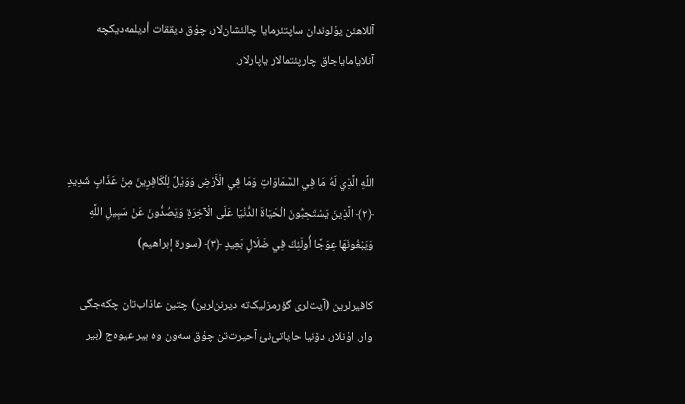آللاهئن یۇلوندان ساپتئرمایا چالئشان‌لار، چۇق دیققات أدیلمەدیکچە آنلایامایاجاق چارپئتمالار یاپارلار.



اللَّهِ الَّذِي لَهُ مَا فِي السَّمَاوَاتِ وَمَا فِي الْأَرْضِ وَوَيْلٌ لِلْكَافِرِينَ مِنْ عَذَابٍ شَدِيدٍ ﴿۲﴾ الَّذِينَ يَسْتَحِبُّونَ الْحَيَاةَ الدُّنْيَا عَلَى الْآخِرَةِ وَيَصُدُّونَ عَنْ سَبِيلِ اللَّهِ وَيَبْغُونَهَا عِوَجًا أُولَئِكَ فِي ضَلَالٍ بَعِيدٍ ﴿۳﴾ (سورة إبراهیم)

کافیرلرین (آیت‌لری گؤرمزلیک‌تە دیرنن‌لرین) چتین عاذاب‌تان چکەجگی وار. اۇنلار، دۆنیا حایاتئ‌نئ آحیرت‌تن چۇق سەون وە بیر عیوەج (بیر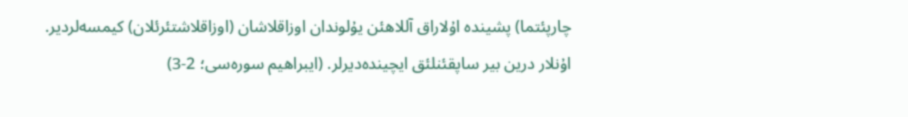چارپئتما) پشیندە اۇلاراق آللاهئن یۇلوندان اوزاقلاشان (اوزاقلاشتئرئلان) کیمسەلردیر. اۇنلار درین بیر ساپقئنلئق ایچیندەدیرلر. (ایبراهیم سورەسی؛ 2-3)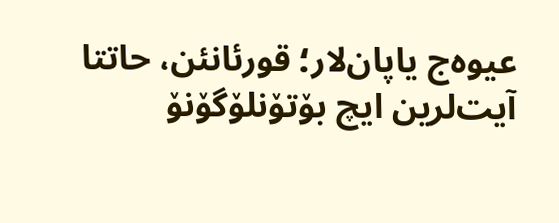عیوەج یاپان‌لار؛ قورئانئن، حاتتا آیت‌لرین ایچ بۆتۆنلۆگۆنۆ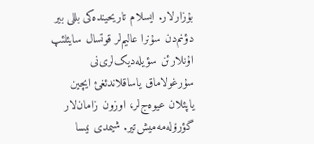بۇزارلار. ایسلام تاریحیندەکی بللی بیر دؤنم‌دن سۇنرا عالیم‌لر قوتسال سایئلئپ اۇنلارئن سؤیلەدیک‌لری‌نی سۇرغولاماق یاساقلاندئغئ ایچین یاپئلان عیوەج‌لر، اوزون زامان‌لار گؤرۆلەمەمیش‌تیر. شیمدی نیسا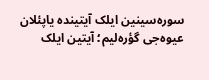سورەسینین ایلک آیتیندە یاپئلان عیوەجی گؤرەلیم؛ آیتین ایلک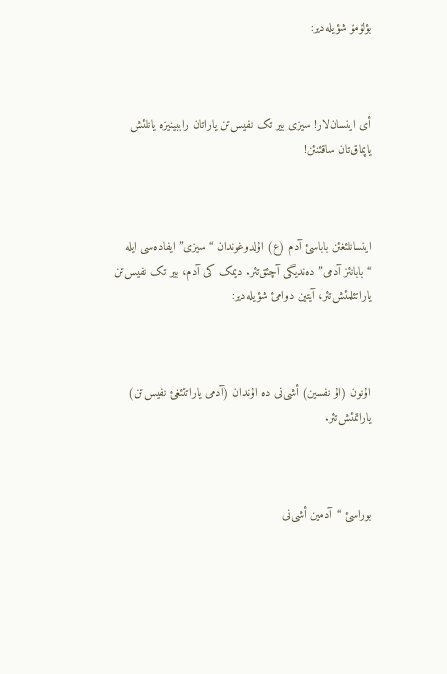بؤلۆمۆ شؤیلەدیر:



أی اینسان‌لار! سیزی بیر تک نفیس‌تن یاراتان راببینیزە یانلئش یاپماق‌تان ساقئنئن!



اینسانلئغئن باباسئ آدم (ع) اۇلدوغوندان “سیزی” ایفادەسی ایلە “بابانئز آدمی” دەندیگی آچئق‌تئر. دیمک کی آدم، بیر تک نفیس‌تن یاراتئلمئش‌تئر، آیتین دوامئ شؤیلەدیر:



اۇنون (اۇ نفسین) أشی‌نی دە اۇندان (آدمی یاراتتئغئ نفیس‌تن) یاراتمئش‌تئر.



بوراسئ “آدمین أشی‌نی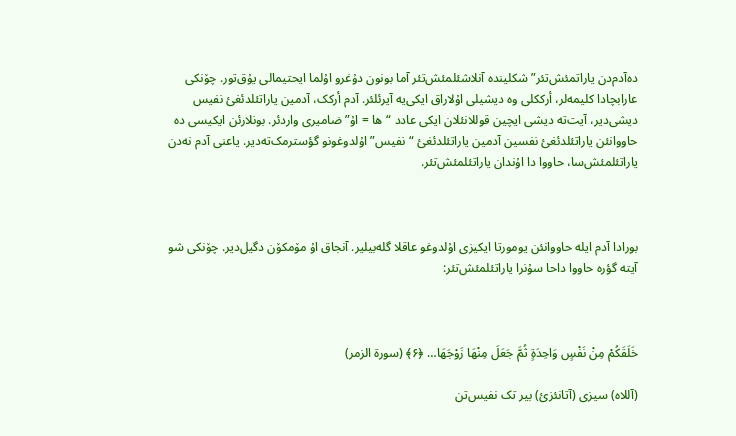دەآدم‌دن یاراتمئش‌تئر” شکلیندە آنلاشئلمئش‌تئر آما بونون دۇغرو اۇلما ایحتیمالی یۇق‌تور. چۆنکی عارابچادا کلیمەلر، أرککلی وە دیشیلی اۇلاراق ایکی‌یە آیرئلئر. آدم أرکک، آدمین یاراتئلدئغئ نفیس دیشی‌دیر، آیت‌تە دیشی ایچین قوللانئلان ایکی عادد “ها = اۇ” ضامیری واردئر. بونلارئن ایکیسی دە حاووانئن یاراتئلدئغئ نفسین آدمین یاراتئلدئغئ “نفیس” اۇلدوغونو گؤسترمک‌تەدیر. یاعنی آدم نەدن یاراتئلمئش‌سا، حاووا دا اۇندان یاراتئلمئش‌تئر.



بورادا آدم ایلە حاووانئن یومورتا ایکیزی اۇلدوغو عاقلا گلەبیلیر. آنجاق اۇ مۆمکۆن دگیل‌دیر. چۆنکی شو آیتە گؤرە حاووا داحا سۇنرا یاراتئلمئش‌تئر:



خَلَقَكُمْ مِنْ نَفْسٍ وَاحِدَةٍ ثُمَّ جَعَلَ مِنْهَا زَوْجَهَا… ﴿۶﴾ (سورة الزمر)

(آللاە) سیزی (آتانئزئ) بیر تک نفیس‌تن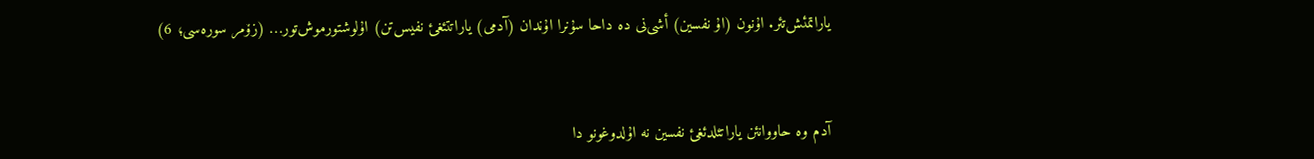یاراتمئش‌تئر. اۇنون (اۇ نفسین) أشی‌نی دە داحا سۇنرا اۇندان (آدمی) یاراتتئغئ نفیس‌تن) اۇلوشتورموش‌تور… (زۆمر سورەسی؛ 6)



آدم وە حاووانئن یاراتئلدئغئ نفسین نە اۇلدوغونو دا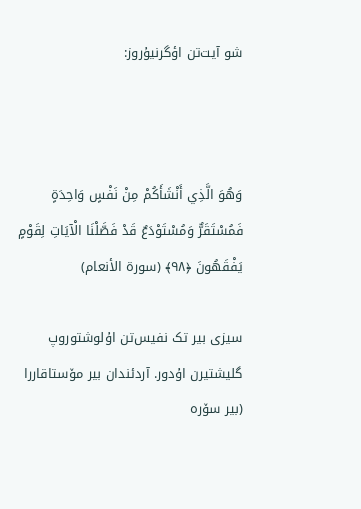شو آیت‌تن اؤگرنیۇروز:



وَهُوَ الَّذِي أَنْشَأَكُمْ مِنْ نَفْسٍ وَاحِدَةٍ فَمُسْتَقَرٌّ وَمُسْتَوْدَعٌ قَدْ فَصَّلْنَا الْآيَاتِ لِقَوْمٍ يَفْقَهُونَ ﴿۹۸﴾ (سورة الأنعام)

سیزی بیر تک نفیس‌تن اۇلوشتوروپ گلیشتیرن اۇدور. آردئندان بیر مۆستاقاررا (بیر سۆرە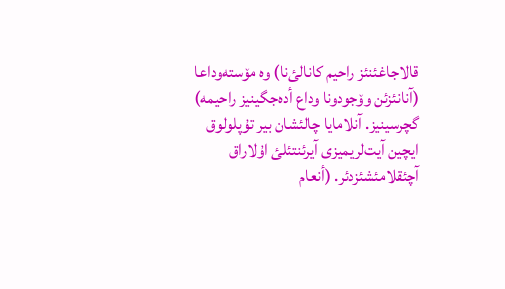قالاجاغئنئز راحیم کانالئ‌نا) وە مۆستەوداعا (آنانئزئن وۆجودونا وداع أدەجگینیز راحیمە) گچرسینیز. آنلامایا چالئشان بیر تۇپلولوق ایچین آیت‌لریمیزی آیرئنتئلئ اۇلاراق آچئقلامئشئزدئر. (أنعام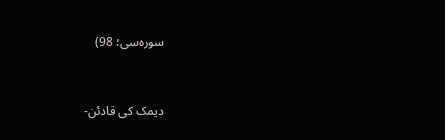سورەسی؛ 98)



دیمک کی قادئن-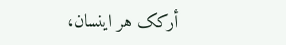أرکک هر اینسان،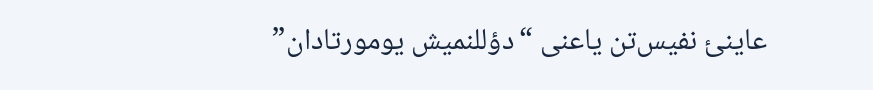عاینئ نفیس‌تن یاعنی “دؤللنمیش یومورتادان”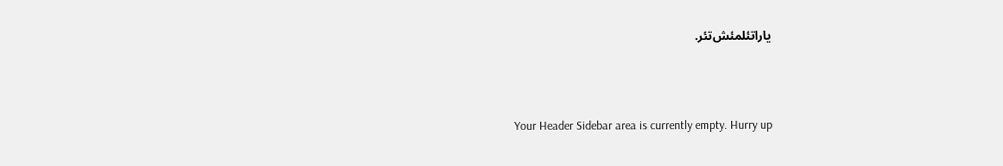یاراتئلمئش‌تئر.



Your Header Sidebar area is currently empty. Hurry up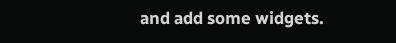and add some widgets.